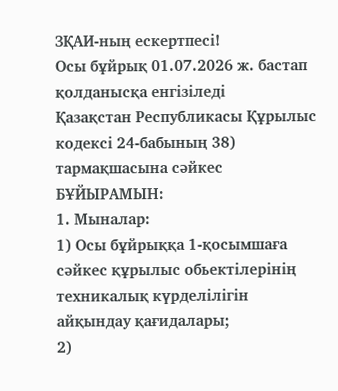ЗҚАИ-ның ескертпесі!
Осы бұйрық 01.07.2026 ж. бастап қолданысқа енгізіледі
Қазақстан Республикасы Құрылыс кодексі 24-бабының 38) тармақшасына сәйкес БҰЙЫРАМЫН:
1. Мыналар:
1) Осы бұйрыққа 1-қосымшаға сәйкес құрылыс обьектілерінің техникалық күрделілігін айқындау қағидалары;
2)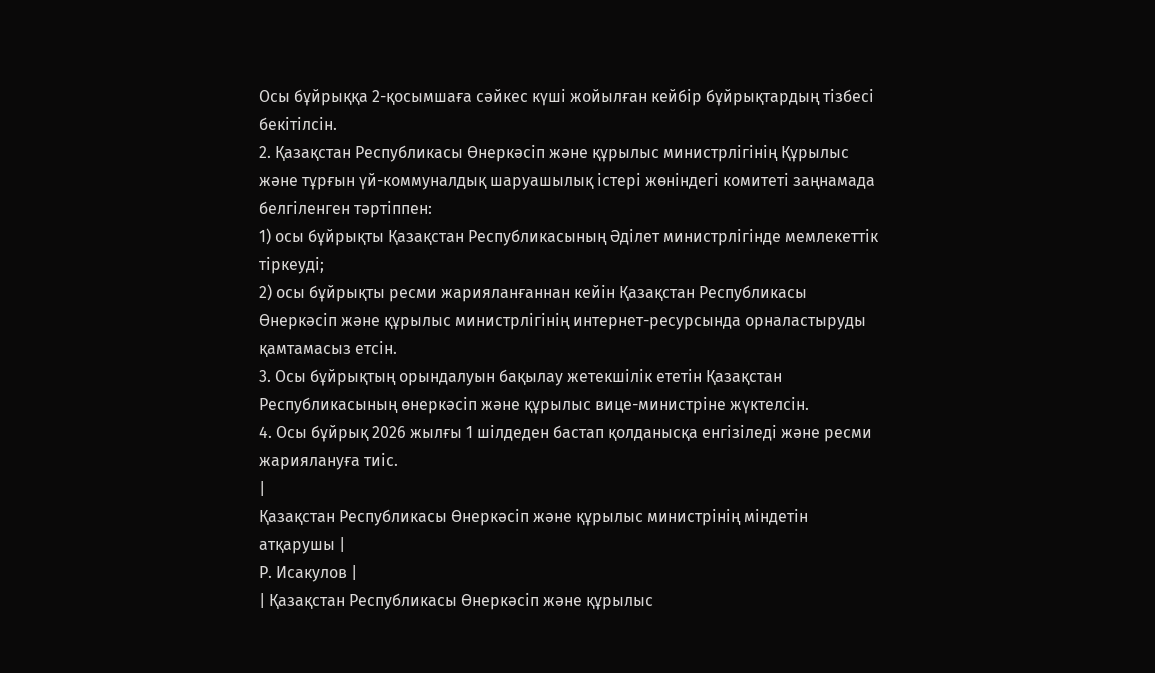Осы бұйрыққа 2-қосымшаға сәйкес күші жойылған кейбір бұйрықтардың тізбесі бекітілсін.
2. Қазақстан Республикасы Өнеркəсіп және құрылыс министрлігінің Құрылыс және тұрғын үй-коммуналдық шаруашылық істері жөніндегі комитеті заңнамада белгіленген тәртіппен:
1) осы бұйрықты Қазақстан Республикасының Әділет министрлігінде мемлекеттік тіркеуді;
2) осы бұйрықты ресми жарияланғаннан кейін Қазақстан Республикасы Өнеркәсіп және құрылыс министрлігінің интернет-ресурсында орналастыруды қамтамасыз етсін.
3. Осы бұйрықтың орындалуын бақылау жетекшілік ететін Қазақстан Республикасының өнеркәсіп және құрылыс вице-министріне жүктелсін.
4. Осы бұйрық 2026 жылғы 1 шілдеден бастап қолданысқа енгізіледі және ресми жариялануға тиіс.
|
Қазақстан Республикасы Өнеркәсіп және құрылыс министрінің міндетін атқарушы |
Р. Исакулов |
| Қазақстан Республикасы Өнеркәсіп және құрылыс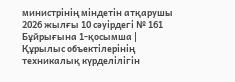министрінің міндетін атқарушы 2026 жылғы 10 сәуірдегі № 161 Бұйрығына 1-қосымша |
Құрылыс объектілерінің техникалық күрделілігін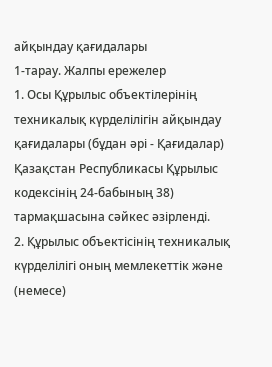айқындау қағидалары
1-тарау. Жалпы ережелер
1. Осы Құрылыс объектілерінің техникалық күрделілігін айқындау қағидалары (бұдан әрі - Қағидалар) Қазақстан Республикасы Құрылыс кодексінің 24-бабының 38) тармақшасына сәйкес әзірленді.
2. Құрылыс объектісінің техникалық күрделілігі оның мемлекеттік және (немесе)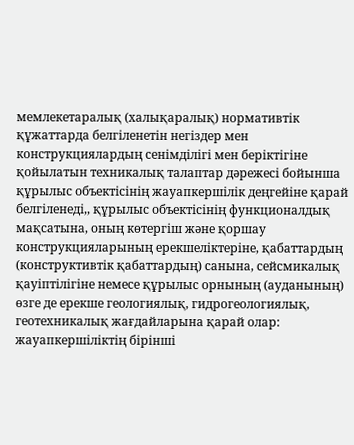мемлекетаралық (халықаралық) нормативтік құжаттарда белгіленетін негіздер мен конструкциялардың сенімділігі мен беріктігіне қойылатын техникалық талаптар дәрежесі бойынша құрылыс объектісінің жауапкершілік деңгейіне қарай белгіленеді,, құрылыс объектісінің функционалдық мақсатына, оның көтергіш және қоршау конструкцияларының ерекшеліктеріне, қабаттардың (конструктивтік қабаттардың) санына, сейсмикалық қауіптілігіне немесе құрылыс орнының (ауданының) өзге де ерекше геологиялық, гидрогеологиялық, геотехникалық жағдайларына қарай олар:
жауапкершіліктің бірінші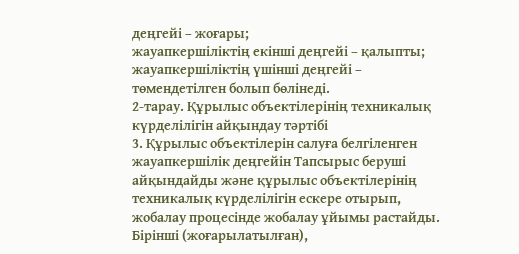деңгейі – жоғары;
жауапкершіліктің екінші деңгейі – қалыпты;
жауапкершіліктің үшінші деңгейі – төмендетілген болып бөлінеді.
2-тарау. Құрылыс объектілерінің техникалық күрделілігін айқындау тәртібі
3. Құрылыс объектілерін салуға белгіленген жауапкершілік деңгейін Тапсырыс беруші айқындайды және құрылыс объектілерінің техникалық күрделілігін ескере отырып, жобалау процесінде жобалау ұйымы растайды.
Бірінші (жоғарылатылған),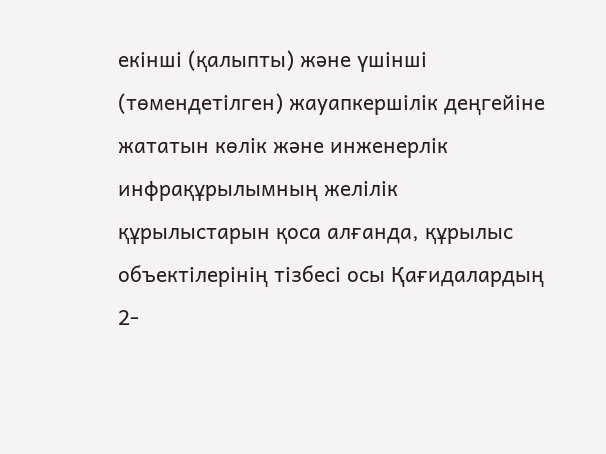екінші (қалыпты) және үшінші (төмендетілген) жауапкершілік деңгейіне жататын көлік және инженерлік инфрақұрылымның желілік құрылыстарын қоса алғанда, құрылыс объектілерінің тізбесі осы Қағидалардың 2-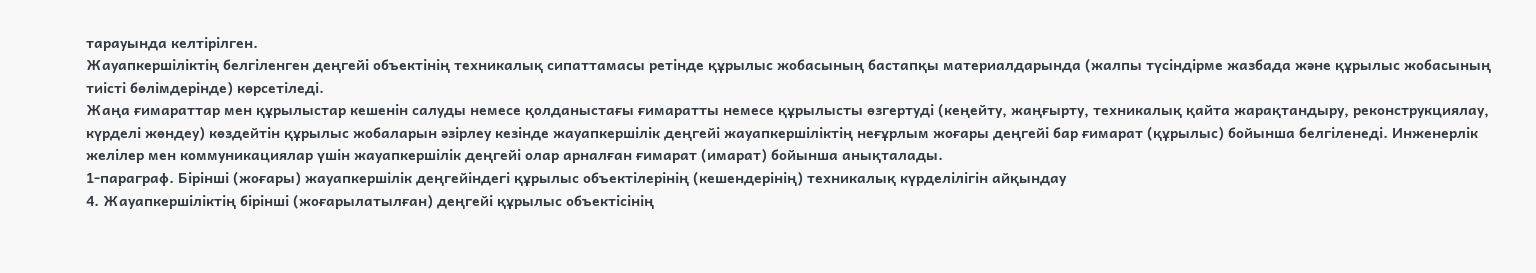тарауында келтірілген.
Жауапкершіліктің белгіленген деңгейі объектінің техникалық сипаттамасы ретінде құрылыс жобасының бастапқы материалдарында (жалпы түсіндірме жазбада және құрылыс жобасының тиісті бөлімдерінде) көрсетіледі.
Жаңа ғимараттар мен құрылыстар кешенін салуды немесе қолданыстағы ғимаратты немесе құрылысты өзгертуді (кеңейту, жаңғырту, техникалық қайта жарақтандыру, реконструкциялау, күрделі жөндеу) көздейтін құрылыс жобаларын әзірлеу кезінде жауапкершілік деңгейі жауапкершіліктің неғұрлым жоғары деңгейі бар ғимарат (құрылыс) бойынша белгіленеді. Инженерлік желілер мен коммуникациялар үшін жауапкершілік деңгейі олар арналған ғимарат (имарат) бойынша анықталады.
1-параграф. Бірінші (жоғары) жауапкершілік деңгейіндегі құрылыс объектілерінің (кешендерінің) техникалық күрделілігін айқындау
4. Жауапкершіліктің бірінші (жоғарылатылған) деңгейі құрылыс объектісінің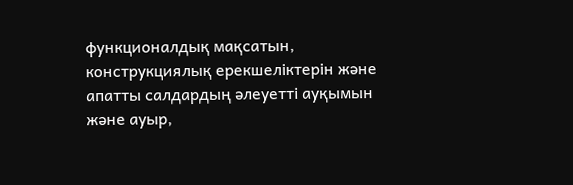функционалдық мақсатын, конструкциялық ерекшеліктерін және апатты салдардың әлеуетті ауқымын және ауыр,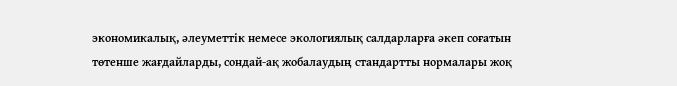экономикалық, әлеуметтік немесе экологиялық салдарларға әкеп соғатын төтенше жағдайларды, сондай-ақ жобалаудың стандартты нормалары жоқ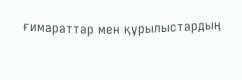ғимараттар мен құрылыстардың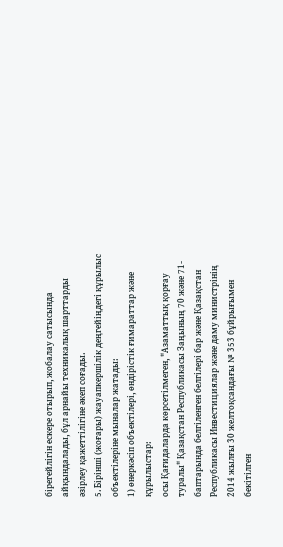бірегейлігін ескере отырып, жобалау сатысында айқындалады, бұл арнайы техникалық шарттарды әзірлеу қажеттілігіне әкеп соғады.
5. Бірінші (жоғары) жауапкершілік деңгейіңдегі құрылыс объектілеріне мыналар жатады:
1) өнеркәсіп объектілері, өндірістік ғимараттар және құрылыстар:
осы Қағидаларда көрсетілмеген, "Азаматтық қорғау туралы" Қазақстан Республикасы Заңының 70 және 71-баптарында белгіленген белгілері бар және Қазақстан Республикасы Инвестициялар және даму министрінің 2014 жылғы 30 желтоқсандағы № 353 бұйрығымен бекітілген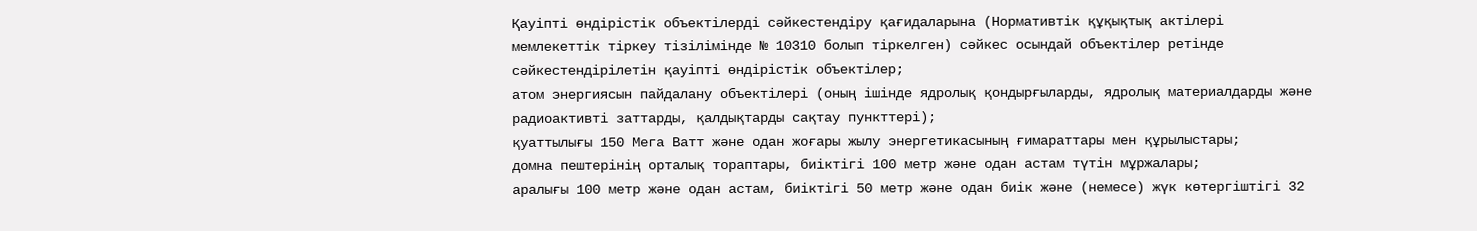Қауіпті өндірістік объектілерді сәйкестендіру қағидаларына (Нормативтік құқықтық актілері мемлекеттік тіркеу тізілімінде № 10310 болып тіркелген) сәйкес осындай объектілер ретінде сәйкестендірілетін қауіпті өндірістік объектілер;
атом энергиясын пайдалану объектілері (оның ішінде ядролық қондырғыларды, ядролық материалдарды және радиоактивті заттарды, қалдықтарды сақтау пункттері);
қуаттылығы 150 Мега Ватт және одан жоғары жылу энергетикасының ғимараттары мен құрылыстары;
домна пештерінің орталық тораптары, биіктігі 100 метр және одан астам түтін мұржалары;
аралығы 100 метр және одан астам, биіктігі 50 метр және одан биік және (немесе) жүк көтергіштігі 32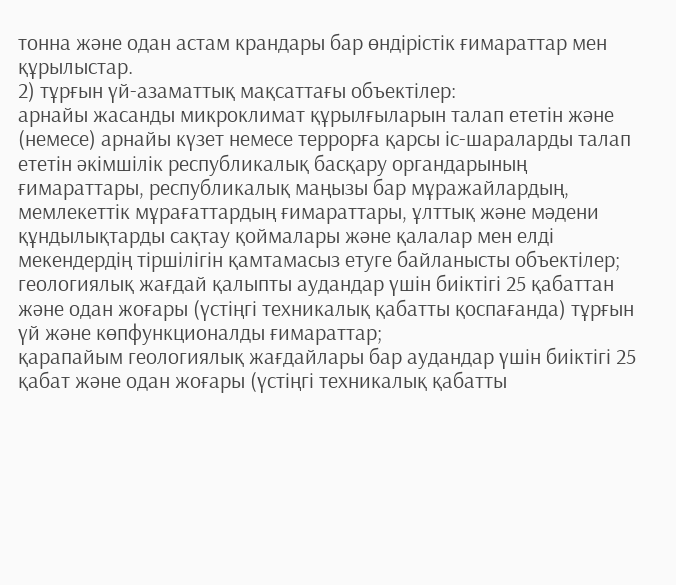тонна және одан астам крандары бар өндірістік ғимараттар мен құрылыстар.
2) тұрғын үй-азаматтық мақсаттағы объектілер:
арнайы жасанды микроклимат құрылғыларын талап ететін және (немесе) арнайы күзет немесе террорға қарсы іс-шараларды талап ететін әкімшілік республикалық басқару органдарының ғимараттары, республикалық маңызы бар мұражайлардың, мемлекеттік мұрағаттардың ғимараттары, ұлттық және мәдени құндылықтарды сақтау қоймалары және қалалар мен елді мекендердің тіршілігін қамтамасыз етуге байланысты объектілер;
геологиялық жағдай қалыпты аудандар үшін биіктігі 25 қабаттан және одан жоғары (үстіңгі техникалық қабатты қоспағанда) тұрғын үй және көпфункционалды ғимараттар;
қарапайым геологиялық жағдайлары бар аудандар үшін биіктігі 25 қабат және одан жоғары (үстіңгі техникалық қабатты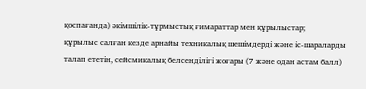қоспағанда) әкімшілік-тұрмыстық ғимараттар мен құрылыстар;
құрылыс салған кезде арнайы техникалық шешімдерді және іс-шараларды талап ететін, сейсмикалық белсенділігі жоғары (7 және одан астам балл)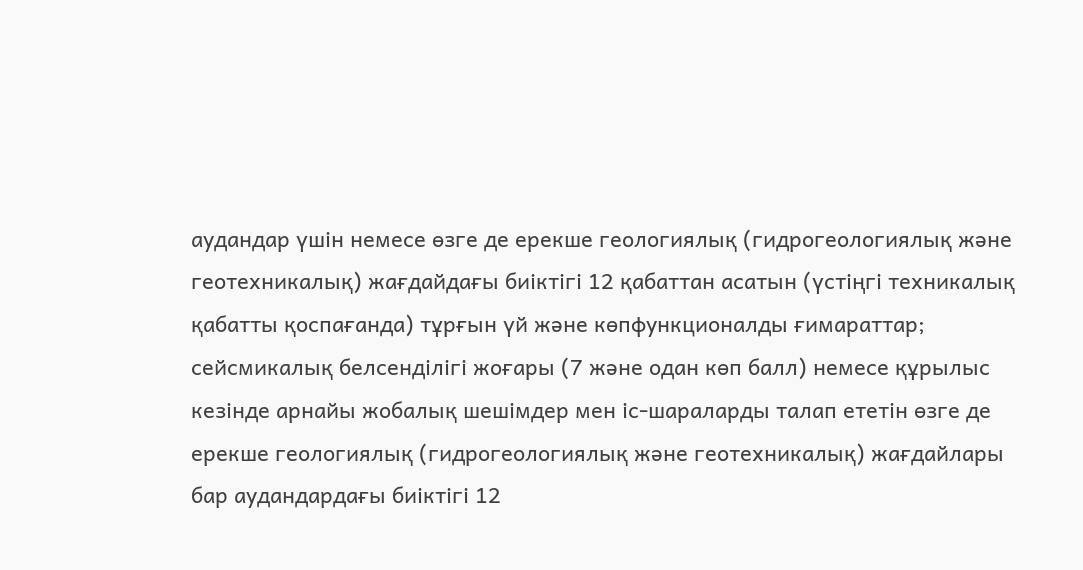аудандар үшін немесе өзге де ерекше геологиялық (гидрогеологиялық және геотехникалық) жағдайдағы биіктігі 12 қабаттан асатын (үстіңгі техникалық қабатты қоспағанда) тұрғын үй және көпфункционалды ғимараттар;
сейсмикалық белсенділігі жоғары (7 және одан көп балл) немесе құрылыс кезінде арнайы жобалық шешімдер мен іс-шараларды талап ететін өзге де ерекше геологиялық (гидрогеологиялық және геотехникалық) жағдайлары бар аудандардағы биіктігі 12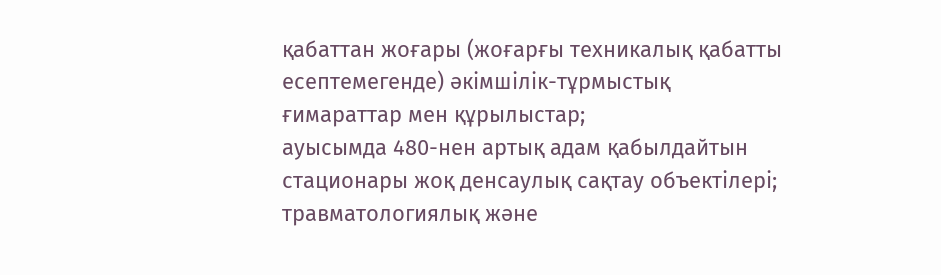қабаттан жоғары (жоғарғы техникалық қабатты есептемегенде) әкімшілік-тұрмыстық ғимараттар мен құрылыстар;
ауысымда 480-нен артық адам қабылдайтын стационары жоқ денсаулық сақтау объектілері;
травматологиялық және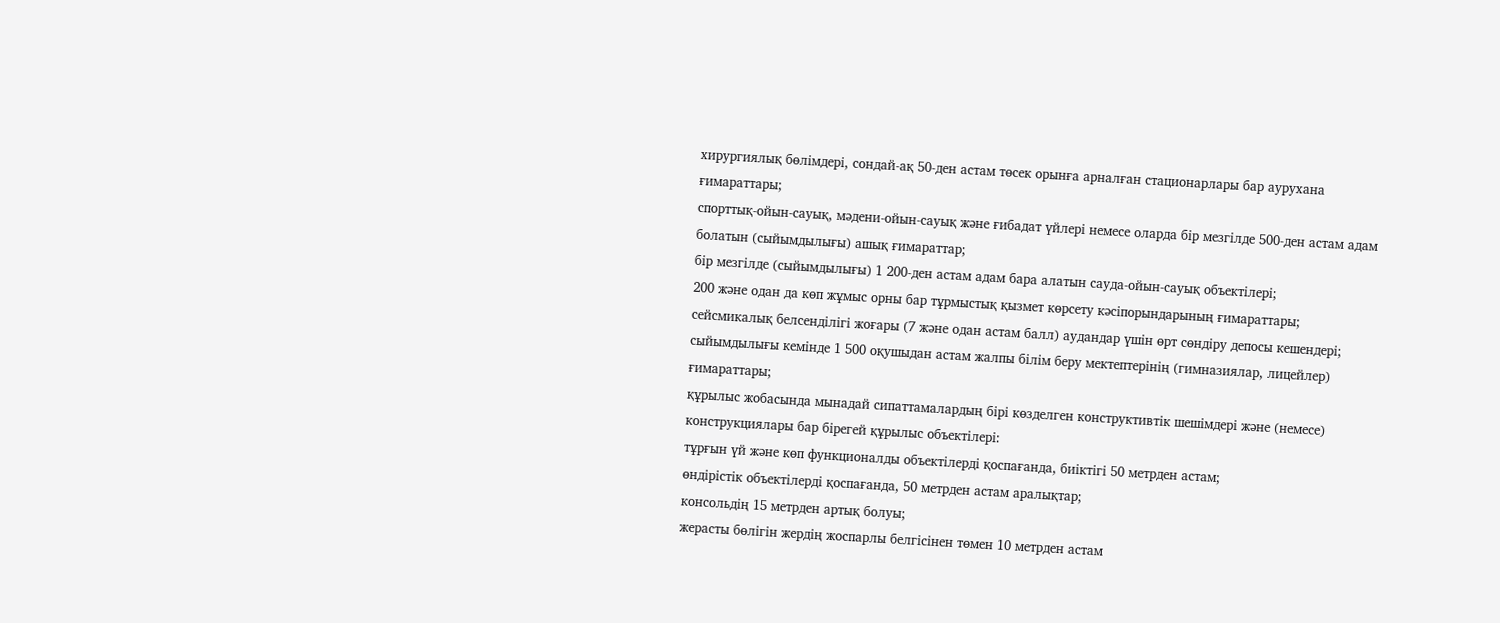хирургиялық бөлімдері, сондай-ақ 50-ден астам төсек орынға арналған стационарлары бар аурухана ғимараттары;
спорттық-ойын-сауық, мәдени-ойын-сауық және ғибадат үйлері немесе оларда бір мезгілде 500-ден астам адам болатын (сыйымдылығы) ашық ғимараттар;
бір мезгілде (сыйымдылығы) 1 200-ден астам адам бара алатын сауда-ойын-сауық объектілері;
200 және одан да көп жұмыс орны бар тұрмыстық қызмет көрсету кәсіпорындарының ғимараттары;
сейсмикалық белсенділігі жоғары (7 және одан астам балл) аудандар үшін өрт сөндіру депосы кешендері;
сыйымдылығы кемінде 1 500 оқушыдан астам жалпы білім беру мектептерінің (гимназиялар, лицейлер) ғимараттары;
құрылыс жобасында мынадай сипаттамалардың бірі көзделген конструктивтік шешімдері және (немесе) конструкциялары бар бірегей құрылыс объектілері:
тұрғын үй және көп функционалды объектілерді қоспағанда, биіктігі 50 метрден астам;
өндірістік объектілерді қоспағанда, 50 метрден астам аралықтар;
консольдің 15 метрден артық болуы;
жерасты бөлігін жердің жоспарлы белгісінен төмен 10 метрден астам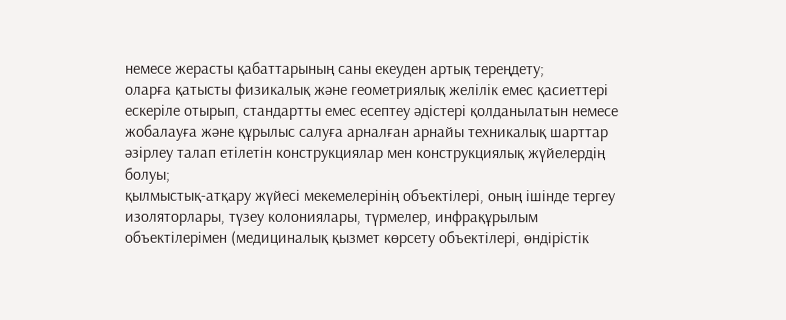немесе жерасты қабаттарының саны екеуден артық тереңдету;
оларға қатысты физикалық және геометриялық желілік емес қасиеттері ескеріле отырып, стандартты емес есептеу әдістері қолданылатын немесе жобалауға және құрылыс салуға арналған арнайы техникалық шарттар әзірлеу талап етілетін конструкциялар мен конструкциялық жүйелердің болуы;
қылмыстық-атқару жүйесі мекемелерінің объектілері, оның ішінде тергеу изоляторлары, түзеу колониялары, түрмелер, инфрақұрылым объектілерімен (медициналық қызмет көрсету объектілері, өндірістік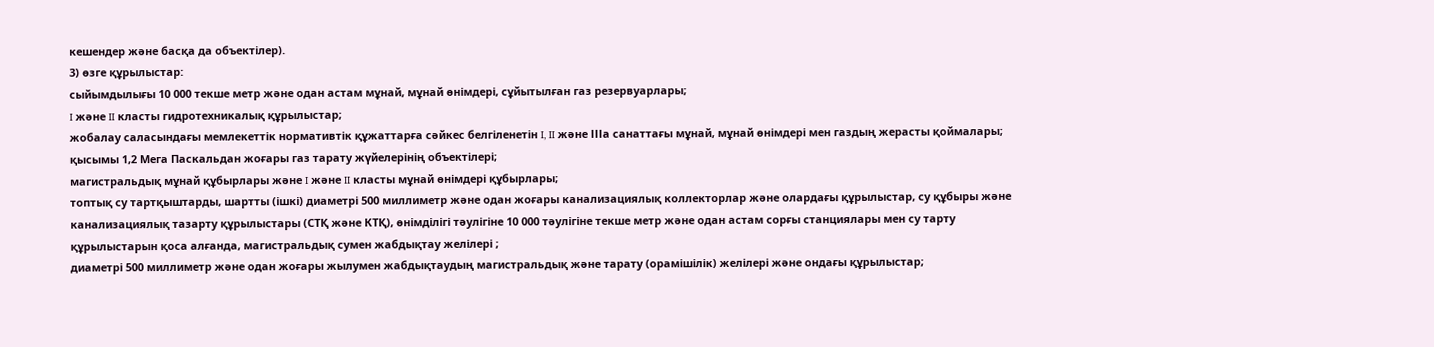кешендер және басқа да объектілер).
3) өзге құрылыстар:
сыйымдылығы 10 000 текше метр және одан астам мұнай, мұнай өнімдері, сұйытылған газ резервуарлары;
I және II класты гидротехникалық құрылыстар;
жобалау саласындағы мемлекеттік нормативтік құжаттарға сәйкес белгіленетін I, II және ІІІа санаттағы мұнай, мұнай өнімдері мен газдың жерасты қоймалары;
қысымы 1,2 Мега Паскальдан жоғары газ тарату жүйелерінің объектілері;
магистральдық мұнай құбырлары және I және II класты мұнай өнімдері құбырлары;
топтық су тартқыштарды, шартты (ішкі) диаметрі 500 миллиметр және одан жоғары канализациялық коллекторлар және олардағы құрылыстар, су құбыры және канализациялық тазарту құрылыстары (СТҚ және КТҚ), өнімділігі тәулігіне 10 000 тәулігіне текше метр және одан астам сорғы станциялары мен су тарту құрылыстарын қоса алғанда, магистральдық сумен жабдықтау желілері ;
диаметрі 500 миллиметр және одан жоғары жылумен жабдықтаудың магистральдық және тарату (орамішілік) желілері және ондағы құрылыстар;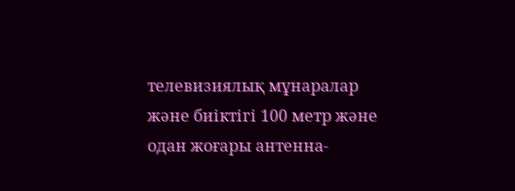телевизиялық мұнаралар және биіктігі 100 метр және одан жоғары антенна-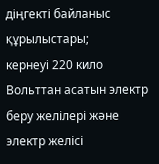діңгекті байланыс құрылыстары;
кернеуі 220 кило Вольттан асатын электр беру желілері және электр желісі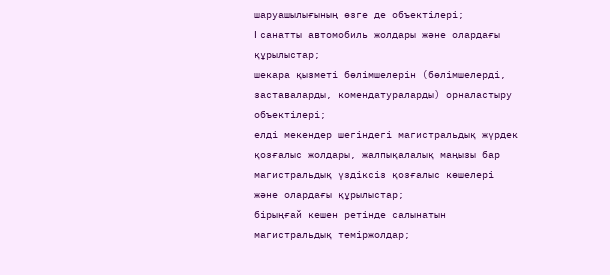шаруашылығының өзге де объектілері;
I санатты автомобиль жолдары және олардағы құрылыстар;
шекара қызметі бөлімшелерін (бөлімшелерді, заставаларды, комендатураларды) орналастыру объектілері;
елді мекендер шегіндегі магистральдық жүрдек қозғалыс жолдары, жалпықалалық маңызы бар магистральдық үздiксіз қозғалыс көшелері және олардағы құрылыстар;
бірыңғай кешен ретінде салынатын магистральдық теміржолдар;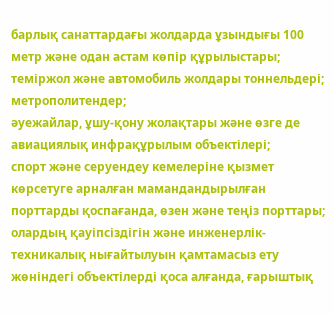барлық санаттардағы жолдарда ұзындығы 100 метр және одан астам көпір құрылыстары;
теміржол және автомобиль жолдары тоннельдері;
метрополитендер;
әуежайлар, ұшу-қону жолақтары және өзге де авиациялық инфрақұрылым объектілері;
спорт және серуендеу кемелеріне қызмет көрсетуге арналған мамандандырылған порттарды қоспағанда, өзен және теңіз порттары;
олардың қауіпсіздігін және инженерлік-техникалық нығайтылуын қамтамасыз ету жөніндегі объектілерді қоса алғанда, ғарыштық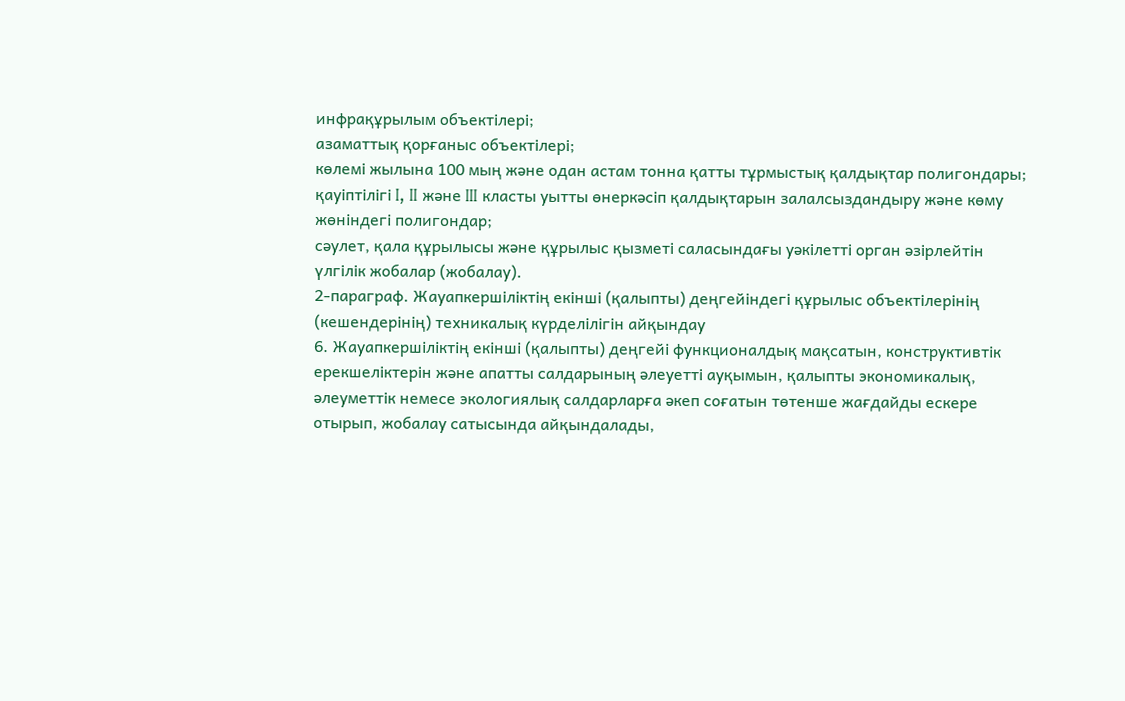инфрақұрылым объектілері;
азаматтық қорғаныс объектілері;
көлемі жылына 100 мың және одан астам тонна қатты тұрмыстық қалдықтар полигондары;
қауіптілігі I, II және III класты уытты өнеркәсіп қалдықтарын залалсыздандыру және көму жөніндегі полигондар;
сәулет, қала құрылысы және құрылыс қызметі саласындағы уәкілетті орган әзірлейтін үлгілік жобалар (жобалау).
2-параграф. Жауапкершіліктің екінші (қалыпты) деңгейіндегі құрылыс объектілерінің (кешендерінің) техникалық күрделілігін айқындау
6. Жауапкершіліктің екінші (қалыпты) деңгейі функционалдық мақсатын, конструктивтік ерекшеліктерін және апатты салдарының әлеуетті ауқымын, қалыпты экономикалық, әлеуметтік немесе экологиялық салдарларға әкеп соғатын төтенше жағдайды ескере отырып, жобалау сатысында айқындалады,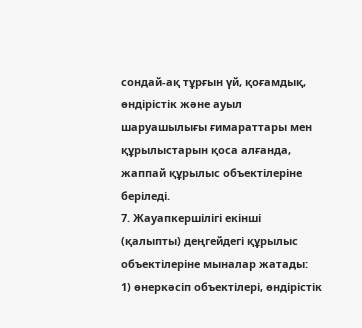сондай-ақ тұрғын үй, қоғамдық, өндірістік және ауыл шаруашылығы ғимараттары мен құрылыстарын қоса алғанда, жаппай құрылыс объектілеріне беріледі.
7. Жауапкершілігі екінші (қалыпты) деңгейдегі құрылыс объектілеріне мыналар жатады:
1) өнеркәсіп объектілері, өндірістік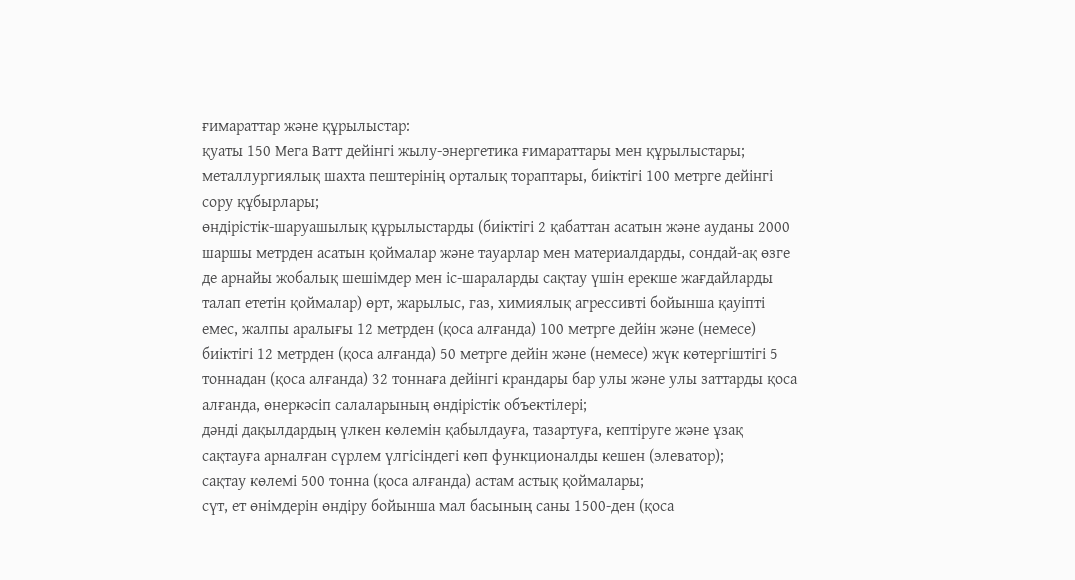ғимараттар және құрылыстар:
қуаты 150 Мега Ватт дейінгі жылу-энергетика ғимараттары мен құрылыстары;
металлургиялық шахта пештерінің орталық тораптары, биіктігі 100 метрге дейінгі сору құбырлары;
өндірістік-шаруашылық құрылыстарды (биіктігі 2 қабаттан асатын және ауданы 2000 шаршы метрден асатын қоймалар және тауарлар мен материалдарды, сондай-ақ өзге де арнайы жобалық шешімдер мен іс-шараларды сақтау үшін ерекше жағдайларды талап ететін қоймалар) өрт, жарылыс, газ, химиялық агрессивті бойынша қауіпті емес, жалпы аралығы 12 метрден (қоса алғанда) 100 метрге дейін және (немесе) биіктігі 12 метрден (қоса алғанда) 50 метрге дейін және (немесе) жүк көтергіштігі 5 тоннадан (қоса алғанда) 32 тоннаға дейінгі крандары бар улы және улы заттарды қоса алғанда, өнеркәсіп салаларының өндірістік объектілері;
дәнді дақылдардың үлкен көлемін қабылдауға, тазартуға, кептіруге және ұзақ сақтауға арналған сүрлем үлгісіндегі көп функционалды кешен (элеватор);
сақтау көлемі 500 тонна (қоса алғанда) астам астық қоймалары;
сүт, ет өнімдерін өндіру бойынша мал басының саны 1500-ден (қоса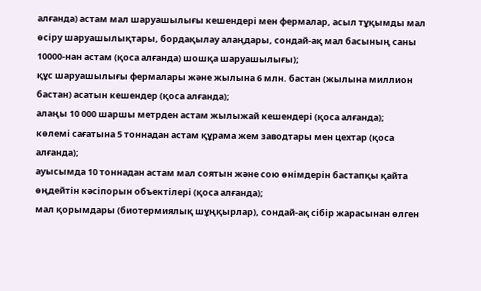алғанда) астам мал шаруашылығы кешендері мен фермалар, асыл тұқымды мал өсіру шаруашылықтары, бордақылау алаңдары, сондай-ақ мал басының саны 10000-нан астам (қоса алғанда) шошқа шаруашылығы);
құс шаруашылығы фермалары және жылына 6 млн. бастан (жылына миллион бастан) асатын кешендер (қоса алғанда);
алаңы 10 000 шаршы метрден астам жылыжай кешендері (қоса алғанда);
көлемі сағатына 5 тоннадан астам құрама жем заводтары мен цехтар (қоса алғанда);
ауысымда 10 тоннадан астам мал соятын және сою өнімдерін бастапқы қайта өңдейтін кәсіпорын объектілері (қоса алғанда);
мал қорымдары (биотермиялық шұңқырлар), сондай-ақ сібір жарасынан өлген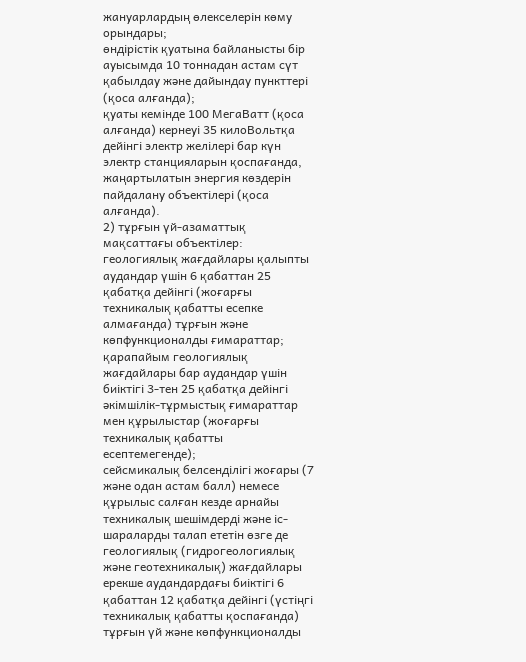жануарлардың өлекселерін көму орындары;
өндірістік қуатына байланысты бір ауысымда 10 тоннадан астам сүт қабылдау және дайындау пункттері (қоса алғанда);
қуаты кемінде 100 МегаВатт (қоса алғанда) кернеуі 35 килоВольтқа дейінгі электр желілері бар күн электр станцияларын қоспағанда, жаңартылатын энергия көздерін пайдалану объектілері (қоса алғанда).
2) тұрғын үй-азаматтық мақсаттағы объектілер:
геологиялық жағдайлары қалыпты аудандар үшін 6 қабаттан 25 қабатқа дейінгі (жоғарғы техникалық қабатты есепке алмағанда) тұрғын және көпфункционалды ғимараттар;
қарапайым геологиялық жағдайлары бар аудандар үшін биіктігі 3-тен 25 қабатқа дейінгі әкімшілік-тұрмыстық ғимараттар мен құрылыстар (жоғарғы техникалық қабатты есептемегенде);
сейсмикалық белсенділігі жоғары (7 және одан астам балл) немесе құрылыс салған кезде арнайы техникалық шешімдерді және іс-шараларды талап ететін өзге де геологиялық (гидрогеологиялық және геотехникалық) жағдайлары ерекше аудандардағы биіктігі 6 қабаттан 12 қабатқа дейінгі (үстіңгі техникалық қабатты қоспағанда) тұрғын үй және көпфункционалды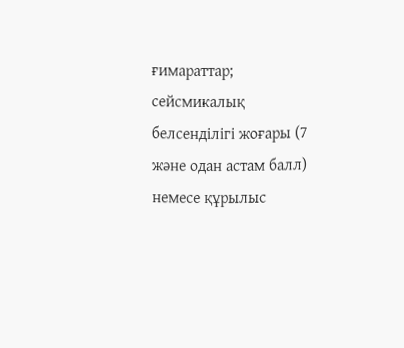ғимараттар;
сейсмикалық белсенділігі жоғары (7 және одан астам балл) немесе құрылыс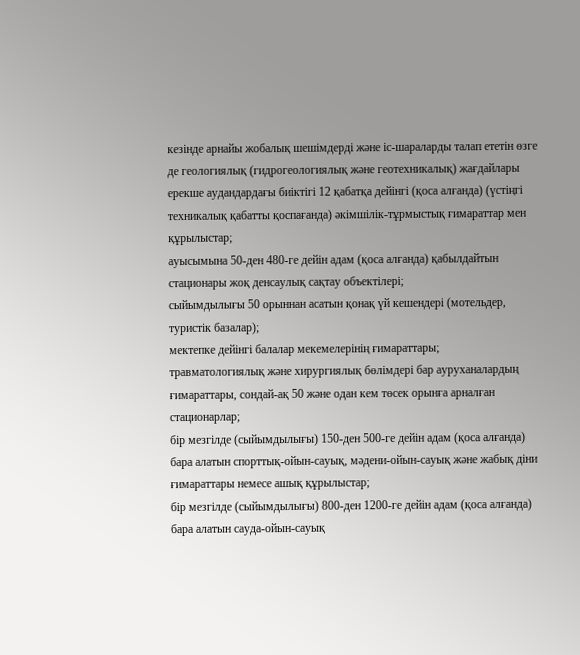кезінде арнайы жобалық шешімдерді және іс-шараларды талап ететін өзге де геологиялық (гидрогеологиялық және геотехникалық) жағдайлары ерекше аудандардағы биіктігі 12 қабатқа дейінгі (қоса алғанда) (үстіңгі техникалық қабатты қоспағанда) әкімшілік-тұрмыстық ғимараттар мен құрылыстар;
ауысымына 50-ден 480-ге дейін адам (қоса алғанда) қабылдайтын стационары жоқ денсаулық сақтау объектілері;
сыйымдылығы 50 орыннан асатын қонақ үй кешендері (мотельдер, туристік базалар);
мектепке дейінгі балалар мекемелерінің ғимараттары;
травматологиялық және хирургиялық бөлімдері бар ауруханалардың ғимараттары, сондай-ақ 50 және одан кем төсек орынға арналған стационарлар;
бір мезгілде (сыйымдылығы) 150-ден 500-ге дейін адам (қоса алғанда) бара алатын спорттық-ойын-сауық, мәдени-ойын-сауық және жабық діни ғимараттары немесе ашық құрылыстар;
бір мезгілде (сыйымдылығы) 800-ден 1200-ге дейін адам (қоса алғанда) бара алатын сауда-ойын-сауық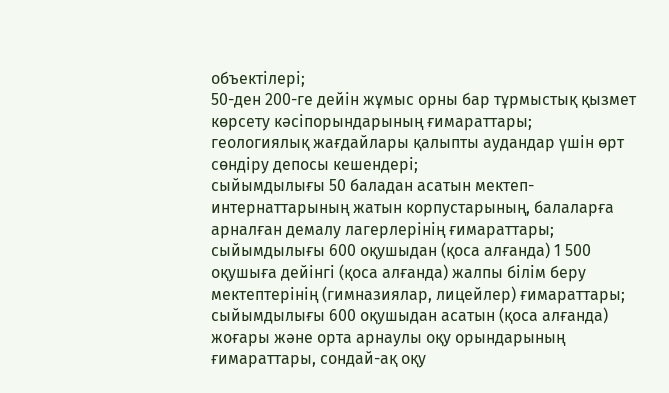объектілері;
50-ден 200-ге дейін жұмыс орны бар тұрмыстық қызмет көрсету кәсіпорындарының ғимараттары;
геологиялық жағдайлары қалыпты аудандар үшін өрт сөндіру депосы кешендері;
сыйымдылығы 50 баладан асатын мектеп-интернаттарының жатын корпустарының, балаларға арналған демалу лагерлерінің ғимараттары;
сыйымдылығы 600 оқушыдан (қоса алғанда) 1 500 оқушыға дейінгі (қоса алғанда) жалпы білім беру мектептерінің (гимназиялар, лицейлер) ғимараттары;
сыйымдылығы 600 оқушыдан асатын (қоса алғанда) жоғары және орта арнаулы оқу орындарының ғимараттары, сондай-ақ оқу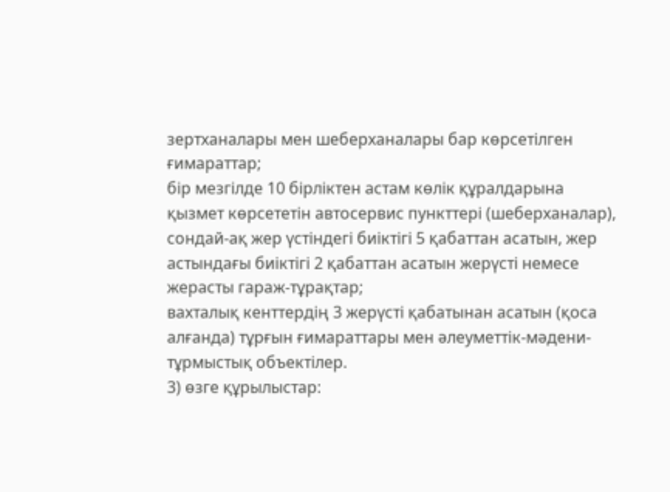зертханалары мен шеберханалары бар көрсетілген ғимараттар;
бір мезгілде 10 бірліктен астам көлік құралдарына қызмет көрсететін автосервис пункттері (шеберханалар), сондай-ақ жер үстіндегі биіктігі 5 қабаттан асатын, жер астындағы биіктігі 2 қабаттан асатын жерүсті немесе жерасты гараж-тұрақтар;
вахталық кенттердің 3 жерүсті қабатынан асатын (қоса алғанда) тұрғын ғимараттары мен әлеуметтік-мәдени-тұрмыстық объектілер.
3) өзге құрылыстар: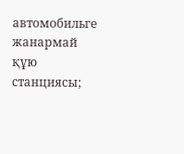автомобильге жанармай құю станциясы;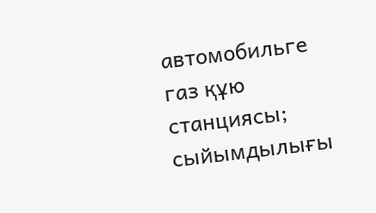автомобильге газ құю станциясы;
сыйымдылығы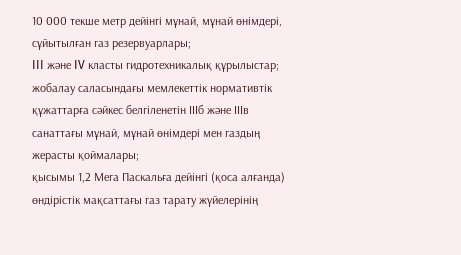10 000 текше метр дейінгі мұнай, мұнай өнімдері, сұйытылған газ резервуарлары;
III және IV класты гидротехникалық құрылыстар;
жобалау саласындағы мемлекеттік нормативтік құжаттарға сәйкес белгіленетін ІІІб және ІІІв санаттағы мұнай, мұнай өнімдері мен газдың жерасты қоймалары;
қысымы 1,2 Мега Паскальға дейінгі (қоса алғанда) өндірістік мақсаттағы газ тарату жүйелерінің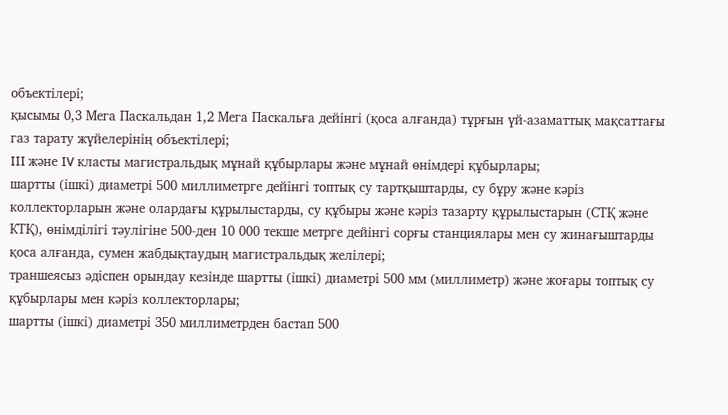объектілері;
қысымы 0,3 Мега Паскальдан 1,2 Мега Паскальға дейінгі (қоса алғанда) тұрғын үй-азаматтық мақсаттағы газ тарату жүйелерінің объектілері;
III және IV класты магистральдық мұнай құбырлары және мұнай өнімдері құбырлары;
шартты (ішкі) диаметрі 500 миллиметрге дейінгі топтық су тартқыштарды, су бұру және кәріз коллекторларын және олардағы құрылыстарды, су құбыры және кәріз тазарту құрылыстарын (СТҚ және КТҚ), өнімділігі тәулігіне 500-ден 10 000 текше метрге дейінгі сорғы станциялары мен су жинағыштарды қоса алғанда, сумен жабдықтаудың магистральдық желілері;
траншеясыз әдіспен орындау кезінде шартты (ішкі) диаметрі 500 мм (миллиметр) және жоғары топтық су құбырлары мен кәріз коллекторлары;
шартты (ішкі) диаметрі 350 миллиметрден бастап 500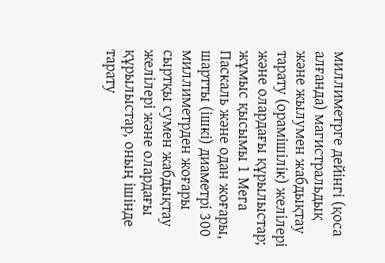миллиметрге дейінгі (қоса алғанда) магистральдық және жылумен жабдықтау тарату (орамішілік) желілері және олардағы құрылыстар;
жұмыс қысымы 1 Мега Паскаль және одан жоғары, шартты (ішкі) диаметрі 300 миллиметрден жоғары сыртқы сумен жабдықтау желілері және олардағы құрылыстар, оның ішінде тарату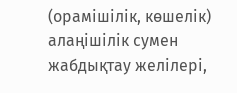(орамішілік, көшелік) алаңішілік сумен жабдықтау желілері,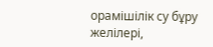орамішілік су бұру желілері,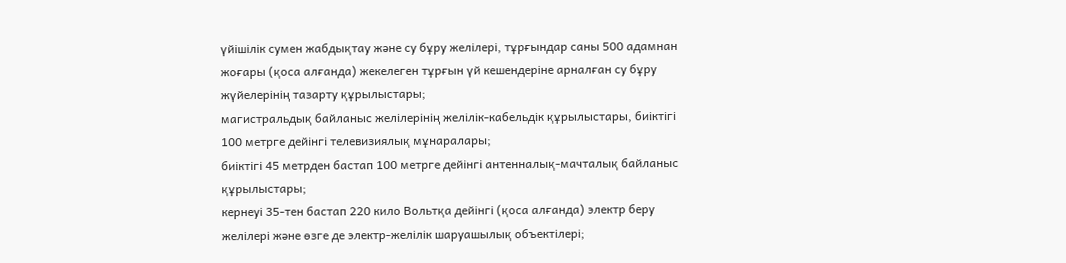үйішілік сумен жабдықтау және су бұру желілері, тұрғындар саны 500 адамнан жоғары (қоса алғанда) жекелеген тұрғын үй кешендеріне арналған су бұру жүйелерінің тазарту құрылыстары;
магистральдық байланыс желілерінің желілік-кабельдік құрылыстары, биіктігі 100 метрге дейінгі телевизиялық мұнаралары;
биіктігі 45 метрден бастап 100 метрге дейінгі антенналық-мачталық байланыс құрылыстары;
кернеуі 35-тен бастап 220 кило Вольтқа дейінгі (қоса алғанда) электр беру желілері және өзге де электр-желілік шаруашылық объектілері;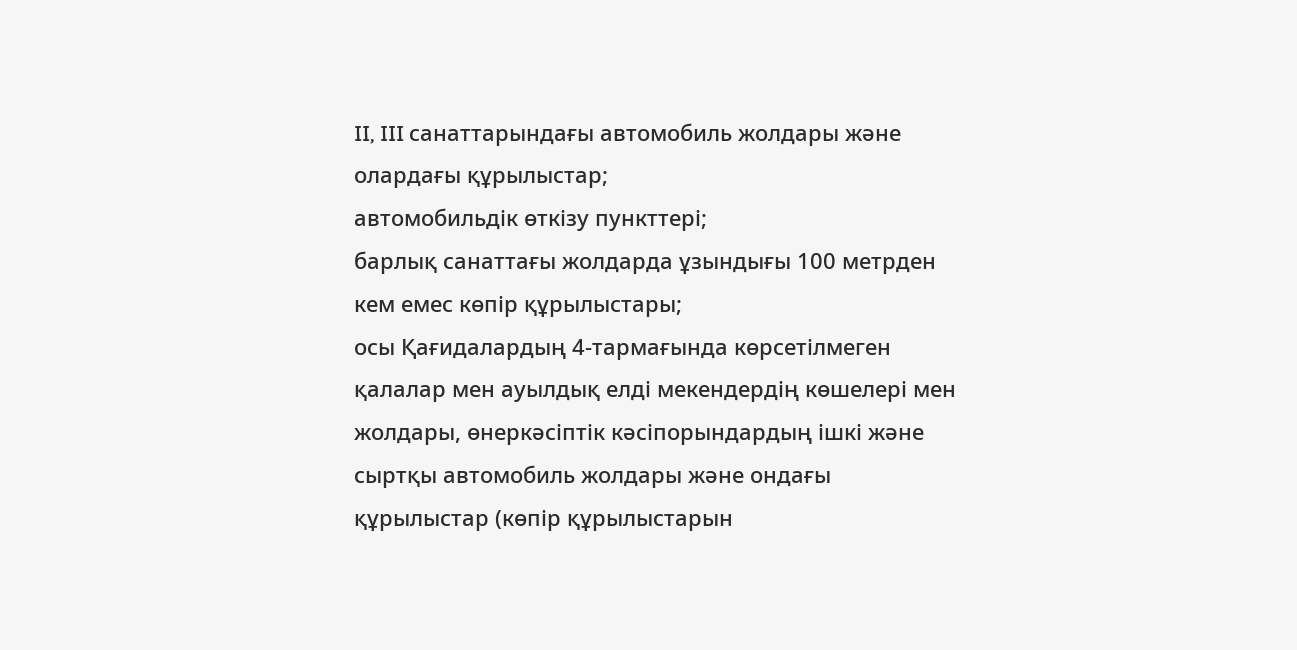II, III санаттарындағы автомобиль жолдары және олардағы құрылыстар;
автомобильдік өткізу пункттері;
барлық санаттағы жолдарда ұзындығы 100 метрден кем емес көпір құрылыстары;
осы Қағидалардың 4-тармағында көрсетілмеген қалалар мен ауылдық елді мекендердің көшелері мен жолдары, өнеркәсіптік кәсіпорындардың ішкі және сыртқы автомобиль жолдары және ондағы құрылыстар (көпір құрылыстарын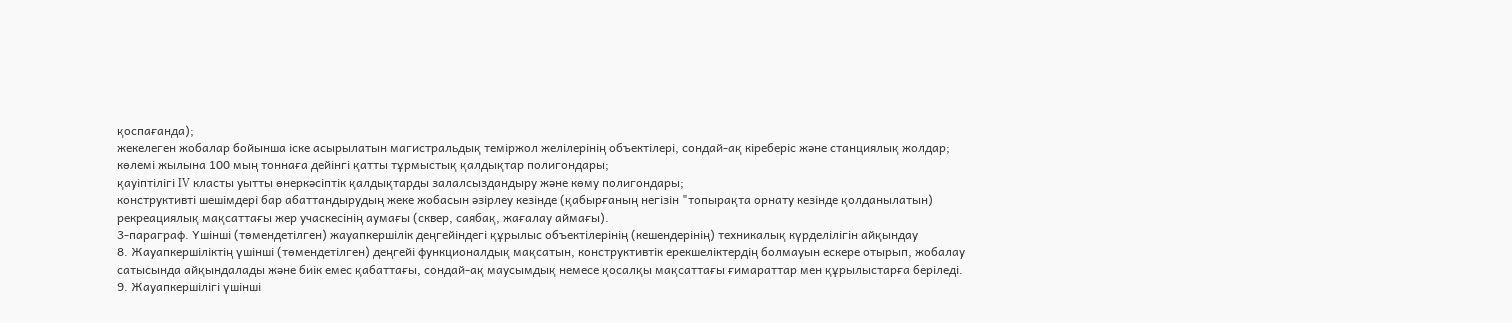қоспағанда);
жекелеген жобалар бойынша іске асырылатын магистральдық теміржол желілерінің объектілері, сондай-ақ кіреберіс және станциялық жолдар;
көлемі жылына 100 мың тоннаға дейінгі қатты тұрмыстық қалдықтар полигондары;
қауіптілігі IV класты уытты өнеркәсіптік қалдықтарды залалсыздандыру және көму полигондары;
конструктивті шешімдері бар абаттандырудың жеке жобасын әзірлеу кезінде (қабырғаның негізін "топырақта орнату кезінде қолданылатын) рекреациялық мақсаттағы жер учаскесінің аумағы (сквер, саябақ, жағалау аймағы).
3-параграф. Үшінші (төмендетілген) жауапкершілік деңгейіндегі құрылыс объектілерінің (кешендерінің) техникалық күрделілігін айқындау
8. Жауапкершіліктің үшінші (төмендетілген) деңгейі функционалдық мақсатын, конструктивтік ерекшеліктердің болмауын ескере отырып, жобалау сатысында айқындалады және биік емес қабаттағы, сондай-ақ маусымдық немесе қосалқы мақсаттағы ғимараттар мен құрылыстарға беріледі.
9. Жауапкершілігі үшінші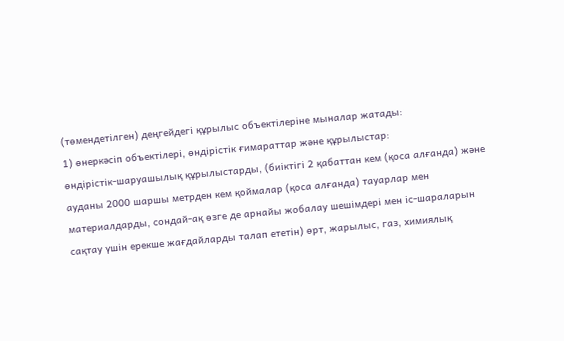(төмендетілген) деңгейдегі құрылыс объектілеріне мыналар жатады:
1) өнеркәсіп объектілері, өндірістік ғимараттар және құрылыстар:
өндірістік-шаруашылық құрылыстарды, (биіктігі 2 қабаттан кем (қоса алғанда) және ауданы 2000 шаршы метрден кем қоймалар (қоса алғанда) тауарлар мен материалдарды, сондай-ақ өзге де арнайы жобалау шешімдері мен іс-шараларын сақтау үшін ерекше жағдайларды талап ететін) өрт, жарылыс, газ, химиялық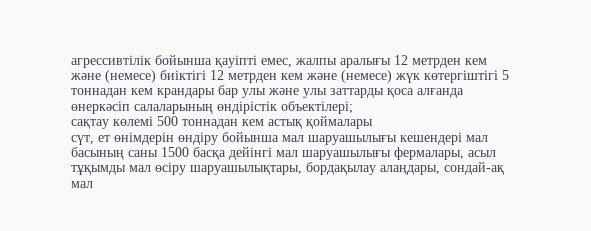агрессивтілік бойынша қауіпті емес, жалпы аралығы 12 метрден кем және (немесе) биіктігі 12 метрден кем және (немесе) жүк көтергіштігі 5 тоннадан кем крандары бар улы және улы заттарды қоса алғанда өнеркәсіп салаларының өндірістік объектілері;
сақтау көлемі 500 тоннадан кем астық қоймалары
сүт, ет өнімдерін өндіру бойынша мал шаруашылығы кешендері мал басының саны 1500 басқа дейінгі мал шаруашылығы фермалары, асыл тұқымды мал өсіру шаруашылықтары, бордақылау алаңдары, сондай-ақ мал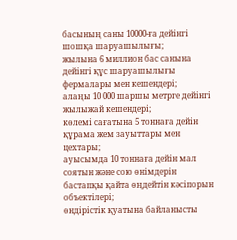басының саны 10000-ға дейінгі шошқа шаруашылығы;
жылына 6 миллион бас санына дейінгі құс шаруашылығы фермалары мен кешендері;
алаңы 10 000 шаршы метрге дейінгі жылыжай кешендері;
көлемі сағатына 5 тоннаға дейін құрама жем зауыттары мен цехтары;
ауысымда 10 тоннаға дейін мал соятын және сою өнімдерін бастапқы қайта өңдейтін кәсіпорын объектілері;
өндірістік қуатына байланысты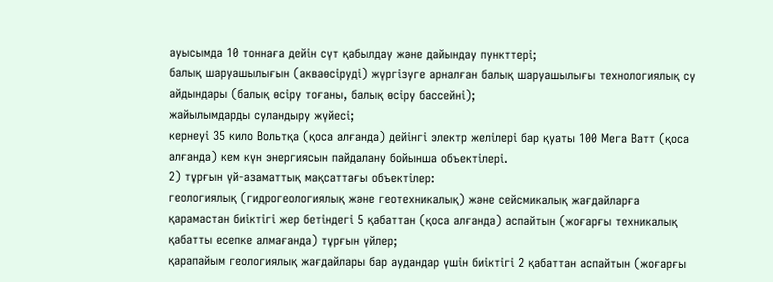ауысымда 10 тоннаға дейін сүт қабылдау және дайындау пункттері;
балық шаруашылығын (акваөсіруді) жүргізуге арналған балық шаруашылығы технологиялық су айдындары (балық өсіру тоғаны, балық өсіру бассейні);
жайылымдарды суландыру жүйесі;
кернеуі 35 кило Вольтқа (қоса алғанда) дейінгі электр желілері бар қуаты 100 Мега Ватт (қоса алғанда) кем күн энергиясын пайдалану бойынша объектілері.
2) тұрғын үй-азаматтық мақсаттағы объектілер:
геологиялық (гидрогеологиялық және геотехникалық) және сейсмикалық жағдайларға қарамастан биіктігі жер бетіндегі 5 қабаттан (қоса алғанда) аспайтын (жоғарғы техникалық қабатты есепке алмағанда) тұрғын үйлер;
қарапайым геологиялық жағдайлары бар аудандар үшін биіктігі 2 қабаттан аспайтын (жоғарғы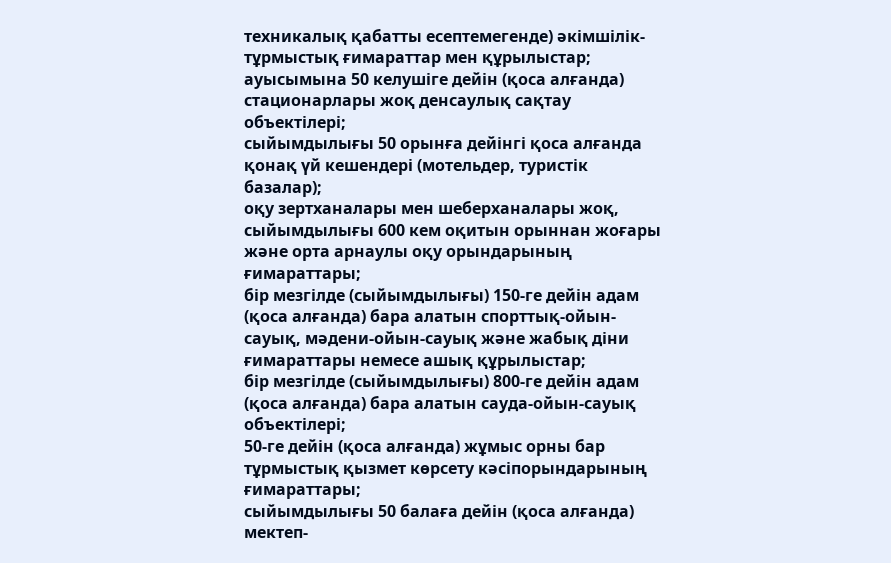техникалық қабатты есептемегенде) әкімшілік-тұрмыстық ғимараттар мен құрылыстар;
ауысымына 50 келушіге дейін (қоса алғанда) стационарлары жоқ денсаулық сақтау объектілері;
сыйымдылығы 50 орынға дейінгі қоса алғанда қонақ үй кешендері (мотельдер, туристік базалар);
оқу зертханалары мен шеберханалары жоқ, сыйымдылығы 600 кем оқитын орыннан жоғары және орта арнаулы оқу орындарының ғимараттары;
бір мезгілде (сыйымдылығы) 150-ге дейін адам (қоса алғанда) бара алатын спорттық-ойын-сауық, мәдени-ойын-сауық және жабық діни ғимараттары немесе ашық құрылыстар;
бір мезгілде (сыйымдылығы) 800-ге дейін адам (қоса алғанда) бара алатын сауда-ойын-сауық объектілері;
50-ге дейін (қоса алғанда) жұмыс орны бар тұрмыстық қызмет көрсету кәсіпорындарының ғимараттары;
сыйымдылығы 50 балаға дейін (қоса алғанда) мектеп-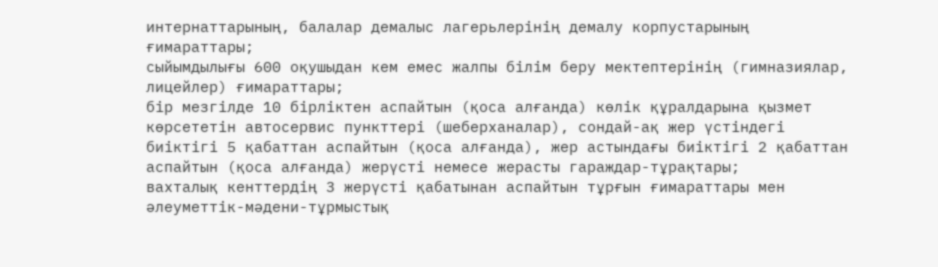интернаттарының, балалар демалыс лагерьлерінің демалу корпустарының ғимараттары;
сыйымдылығы 600 оқушыдан кем емес жалпы білім беру мектептерінің (гимназиялар, лицейлер) ғимараттары;
бір мезгілде 10 бірліктен аспайтын (қоса алғанда) көлік құралдарына қызмет көрсететін автосервис пункттері (шеберханалар), сондай-ақ жер үстіндегі биіктігі 5 қабаттан аспайтын (қоса алғанда), жер астындағы биіктігі 2 қабаттан аспайтын (қоса алғанда) жерүсті немесе жерасты гараждар-тұрақтары;
вахталық кенттердің 3 жерүсті қабатынан аспайтын тұрғын ғимараттары мен әлеуметтік-мәдени-тұрмыстық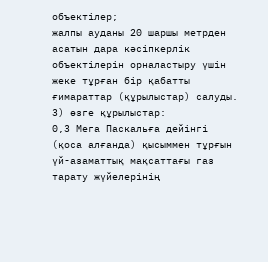объектілер;
жалпы ауданы 20 шаршы метрден асатын дара кәсіпкерлік объектілерін орналастыру үшін жеке тұрған бір қабатты ғимараттар (құрылыстар) салуды.
3) өзге құрылыстар:
0,3 Мега Паскальға дейінгі (қоса алғанда) қысыммен тұрғын үй-азаматтық мақсаттағы газ тарату жүйелерінің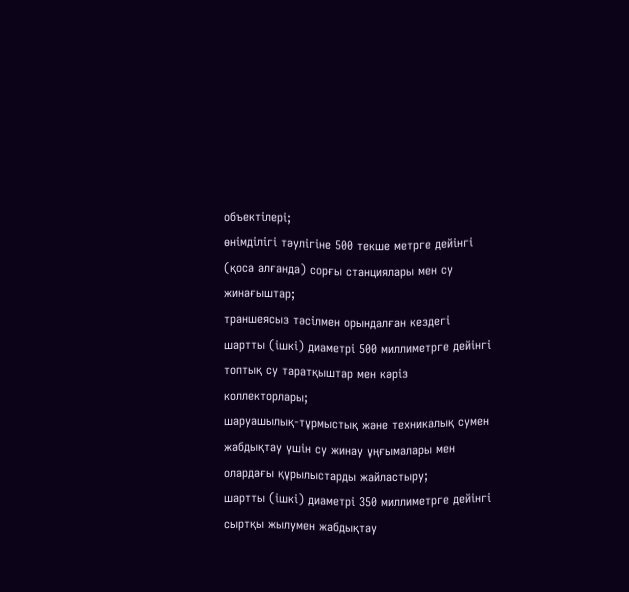объектілері;
өнімділігі тәулігіне 500 текше метрге дейінгі (қоса алғанда) сорғы станциялары мен су жинағыштар;
траншеясыз тәсілмен орындалған кездегі шартты (ішкі) диаметрі 500 миллиметрге дейінгі топтық су таратқыштар мен кәріз коллекторлары;
шаруашылық-тұрмыстық және техникалық сумен жабдықтау үшін су жинау ұңғымалары мен олардағы құрылыстарды жайластыру;
шартты (ішкі) диаметрі 350 миллиметрге дейінгі сыртқы жылумен жабдықтау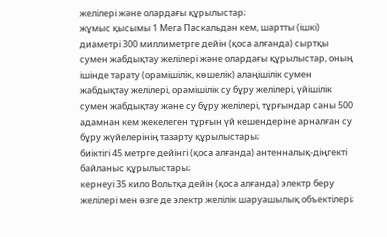желілері және олардағы құрылыстар;
жұмыс қысымы 1 Мега Паскальдан кем, шартты (ішкі) диаметрі 300 миллиметрге дейін (қоса алғанда) сыртқы сумен жабдықтау желілері және олардағы құрылыстар, оның ішінде тарату (орамішілік, көшелік) алаңішілік сумен жабдықтау желілері, орамішілік су бұру желілері, үйішілік сумен жабдықтау және су бұру желілері, тұрғындар саны 500 адамнан кем жекелеген тұрғын үй кешендеріне арналған су бұру жүйелерінің тазарту құрылыстары;
биіктігі 45 метрге дейінгі (қоса алғанда) антенналық-діңгекті байланыс құрылыстары;
кернеуі 35 кило Вольтқа дейін (қоса алғанда) электр беру желілері мен өзге де электр желілік шаруашылық объектілері;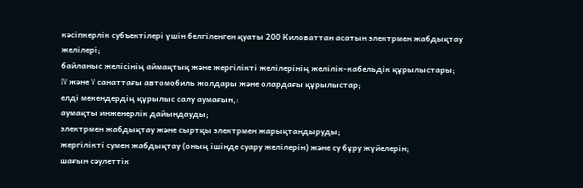кәсіпкерлік субъектілері үшін белгіленген қуаты 200 Киловаттан асатын электрмен жабдықтау желілері;
байланыс желісінің аймақтық және жергілікті желілерінің желілік-кабельдік құрылыстары;
IV және V санаттағы автомобиль жолдары және олардағы құрылыстар;
елді мекендердің құрылыс салу аумағын,:
аумақты инженерлік дайындауды;
электрмен жабдықтау және сыртқы электрмен жарықтандыруды;
жергілікті сумен жабдықтау (оның ішінде суару желілерін) және су бұру жүйелерін;
шағын сәулеттік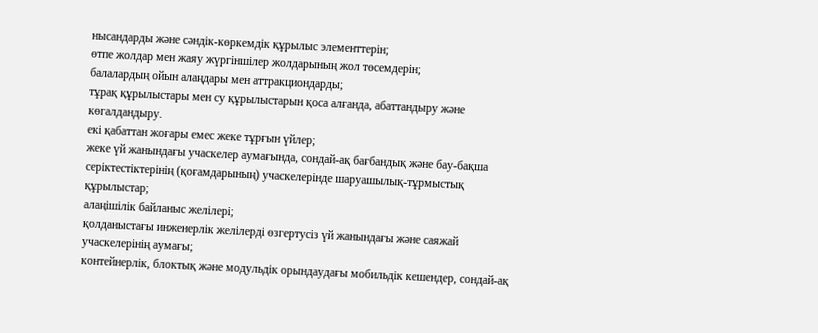нысандарды және сәндік-көркемдік құрылыс элементтерін;
өтпе жолдар мен жаяу жүргіншілер жолдарының жол төсемдерін;
балалардың ойын алаңдары мен аттракциондарды;
тұрақ құрылыстары мен су құрылыстарын қоса алғанда, абаттандыру және көгалдандыру.
екі қабаттан жоғары емес жеке тұрғын үйлер;
жеке үй жанындағы учаскелер аумағында, сондай-ақ бағбандық және бау-бақша серіктестіктерінің (қоғамдарының) учаскелерінде шаруашылық-тұрмыстық құрылыстар;
алаңішілік байланыс желілері;
қолданыстағы инженерлік желілерді өзгертусіз үй жанындағы және саяжай учаскелерінің аумағы;
контейнерлік, блоктық және модульдік орындаудағы мобильдік кешендер, сондай-ақ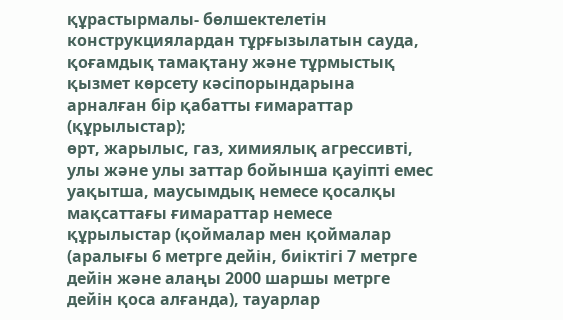құрастырмалы- бөлшектелетін конструкциялардан тұрғызылатын сауда, қоғамдық тамақтану және тұрмыстық қызмет көрсету кәсіпорындарына арналған бір қабатты ғимараттар (құрылыстар);
өрт, жарылыс, газ, химиялық агрессивті, улы және улы заттар бойынша қауіпті емес уақытша, маусымдық немесе қосалқы мақсаттағы ғимараттар немесе құрылыстар (қоймалар мен қоймалар (аралығы 6 метрге дейін, биіктігі 7 метрге дейін және алаңы 2000 шаршы метрге дейін қоса алғанда), тауарлар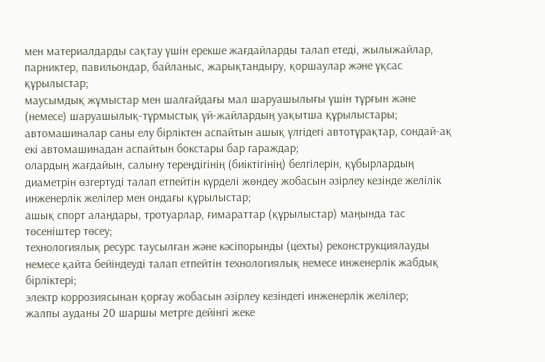мен материалдарды сақтау үшін ерекше жағдайларды талап етеді, жылыжайлар, парниктер, павильондар, байланыс, жарықтандыру, қоршаулар және ұқсас құрылыстар;
маусымдық жұмыстар мен шалғайдағы мал шаруашылығы үшін тұрғын және (немесе) шаруашылық-тұрмыстық үй-жайлардың уақытша құрылыстары;
автомашиналар саны елу бірліктен аспайтын ашық үлгідегі автотұрақтар, сондай-ақ екі автомашинадан аспайтын бокстары бар гараждар;
олардың жағдайын, салыну тереңдігінің (биіктігінің) белгілерін, құбырлардың диаметрін өзгертуді талап етпейтін күрделі жөндеу жобасын әзірлеу кезінде желілік инженерлік желілер мен ондағы құрылыстар;
ашық спорт алаңдары, тротуарлар, ғимараттар (құрылыстар) маңында тас төсеніштер төсеу;
технологиялық ресурс таусылған және кәсіпорынды (цехты) реконструкциялауды немесе қайта бейіндеуді талап етпейтін технологиялық немесе инженерлік жабдық бірліктері;
электр коррозиясынан қорғау жобасын әзірлеу кезіндегі инженерлік желілер;
жалпы ауданы 20 шаршы метрге дейінгі жеке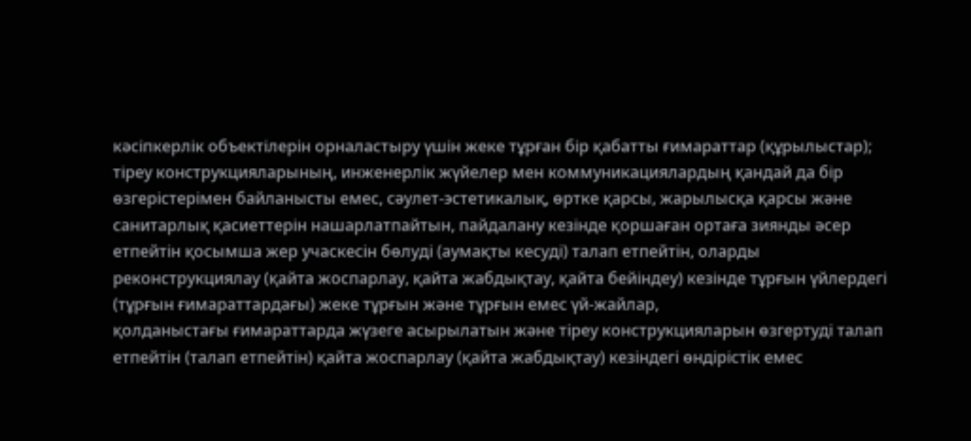кәсіпкерлік объектілерін орналастыру үшін жеке тұрған бір қабатты ғимараттар (құрылыстар);
тіреу конструкцияларының, инженерлік жүйелер мен коммуникациялардың қандай да бір өзгерістерімен байланысты емес, сәулет-эстетикалық, өртке қарсы, жарылысқа қарсы және санитарлық қасиеттерін нашарлатпайтын, пайдалану кезінде қоршаған ортаға зиянды әсер етпейтін қосымша жер учаскесін бөлуді (аумақты кесуді) талап етпейтін, оларды реконструкциялау (қайта жоспарлау, қайта жабдықтау, қайта бейіндеу) кезінде тұрғын үйлердегі (тұрғын ғимараттардағы) жеке тұрғын және тұрғын емес үй-жайлар,
қолданыстағы ғимараттарда жүзеге асырылатын және тіреу конструкцияларын өзгертуді талап етпейтін (талап етпейтін) қайта жоспарлау (қайта жабдықтау) кезіндегі өндірістік емес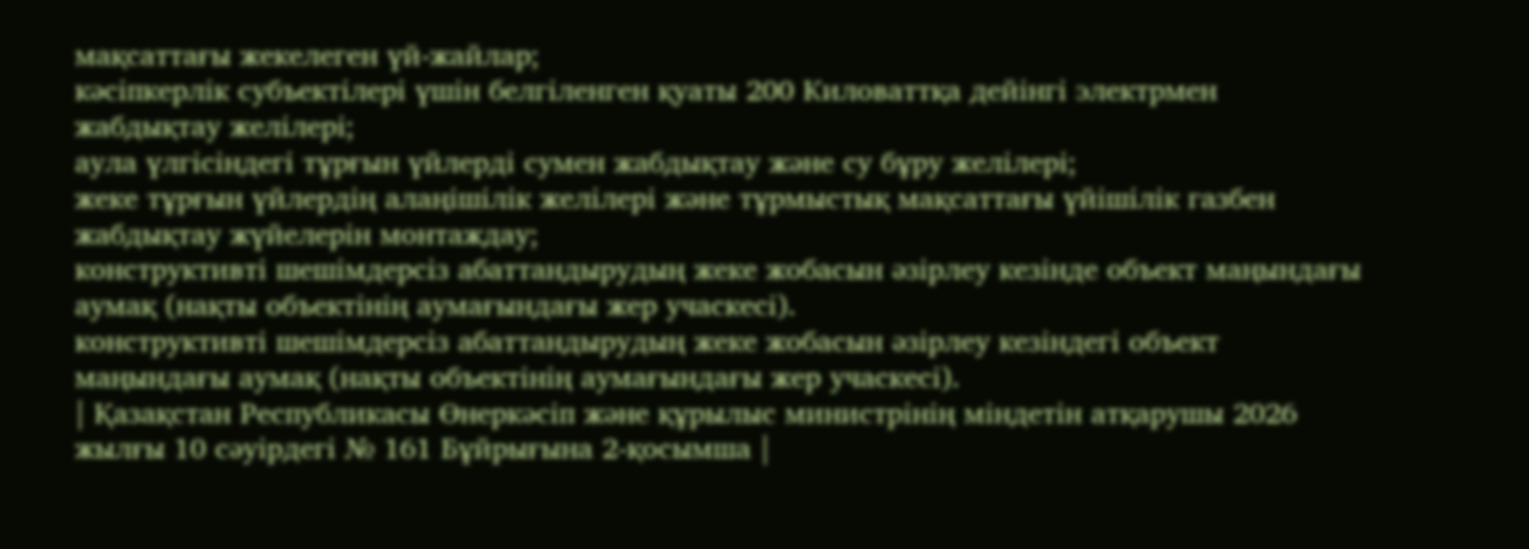мақсаттағы жекелеген үй-жайлар;
кәсіпкерлік субъектілері үшін белгіленген қуаты 200 Киловаттқа дейінгі электрмен жабдықтау желілері;
аула үлгісіндегі тұрғын үйлерді сумен жабдықтау және су бұру желілері;
жеке тұрғын үйлердің алаңішілік желілері және тұрмыстық мақсаттағы үйішілік газбен жабдықтау жүйелерін монтаждау;
конструктивті шешімдерсіз абаттандырудың жеке жобасын әзірлеу кезінде объект маңындағы аумақ (нақты объектінің аумағындағы жер учаскесі).
конструктивті шешімдерсіз абаттандырудың жеке жобасын әзірлеу кезіндегі объект маңындағы аумақ (нақты объектінің аумағындағы жер учаскесі).
| Қазақстан Республикасы Өнеркәсіп және құрылыс министрінің міндетін атқарушы 2026 жылғы 10 сәуірдегі № 161 Бұйрығына 2-қосымша |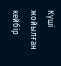Күші жойылған кейбір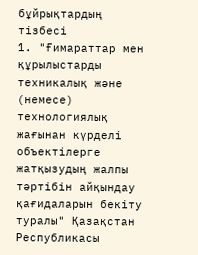бұйрықтардың тізбесі
1. "Ғимараттар мен құрылыстарды техникалық және (немесе) технологиялық жағынан күрделі объектілерге жатқызудың жалпы тәртібін айқындау қағидаларын бекіту туралы" Қазақстан Республикасы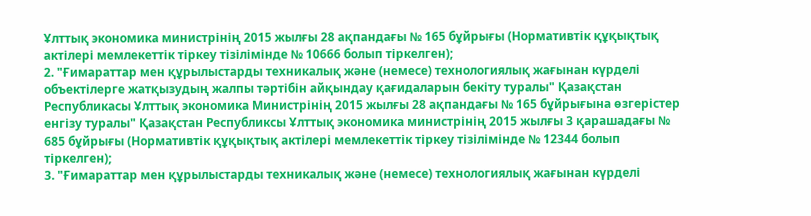Ұлттық экономика министрінің 2015 жылғы 28 ақпандағы № 165 бұйрығы (Нормативтік құқықтық актілері мемлекеттік тіркеу тізілімінде № 10666 болып тіркелген);
2. "Ғимараттар мен құрылыстарды техникалық және (немесе) технологиялық жағынан күрделі объектілерге жатқызудың жалпы тәртібін айқындау қағидаларын бекіту туралы" Қазақстан Республикасы Ұлттық экономика Министрінің 2015 жылғы 28 ақпандағы № 165 бұйрығына өзгерістер енгізу туралы" Қазақстан Республиксы Ұлттық экономика министрінің 2015 жылғы 3 қарашадағы № 685 бұйрығы (Нормативтік құқықтық актілері мемлекеттік тіркеу тізілімінде № 12344 болып тіркелген);
3. "Ғимараттар мен құрылыстарды техникалық және (немесе) технологиялық жағынан күрделі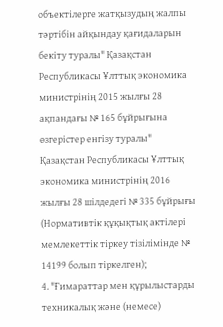объектілерге жатқызудың жалпы тәртібін айқындау қағидаларын бекіту туралы" Қазақстан Республикасы Ұлттық экономика министрінің 2015 жылғы 28 ақпандағы № 165 бұйрығына өзгерістер енгізу туралы" Қазақстан Республикасы Ұлттық экономика министрінің 2016 жылғы 28 шілдедегі № 335 бұйрығы (Нормативтік құқықтық актілері мемлекеттік тіркеу тізілімінде № 14199 болып тіркелген);
4. "Ғимараттар мен құрылыстарды техникалық және (немесе)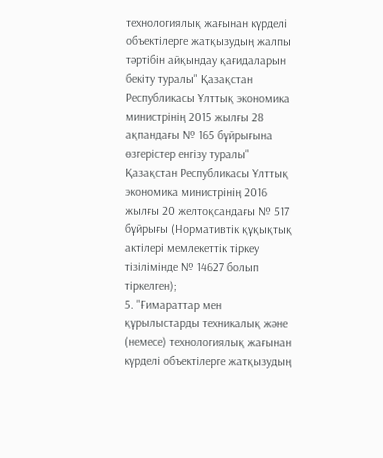технологиялық жағынан күрделі объектілерге жатқызудың жалпы тәртібін айқындау қағидаларын бекіту туралы" Қазақстан Республикасы Ұлттық экономика министрінің 2015 жылғы 28 ақпандағы № 165 бұйрығына өзгерістер енгізу туралы" Қазақстан Республикасы Ұлттық экономика министрінің 2016 жылғы 20 желтоқсандағы № 517 бұйрығы (Нормативтік құқықтық актілері мемлекеттік тіркеу тізілімінде № 14627 болып тіркелген);
5. "Ғимараттар мен құрылыстарды техникалық және (немесе) технологиялық жағынан күрделі объектілерге жатқызудың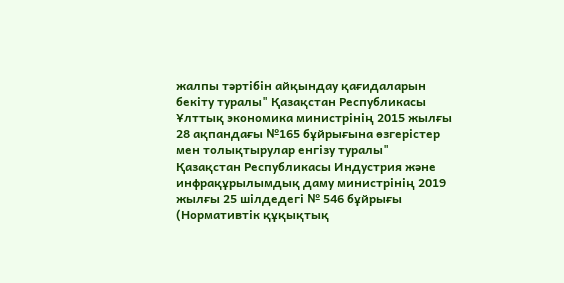жалпы тәртібін айқындау қағидаларын бекіту туралы" Қазақстан Республикасы Ұлттық экономика министрінің 2015 жылғы 28 ақпандағы №165 бұйрығына өзгерістер мен толықтырулар енгізу туралы" Қазақстан Республикасы Индустрия және инфрақұрылымдық даму министрінің 2019 жылғы 25 шілдедегі № 546 бұйрығы (Нормативтік құқықтық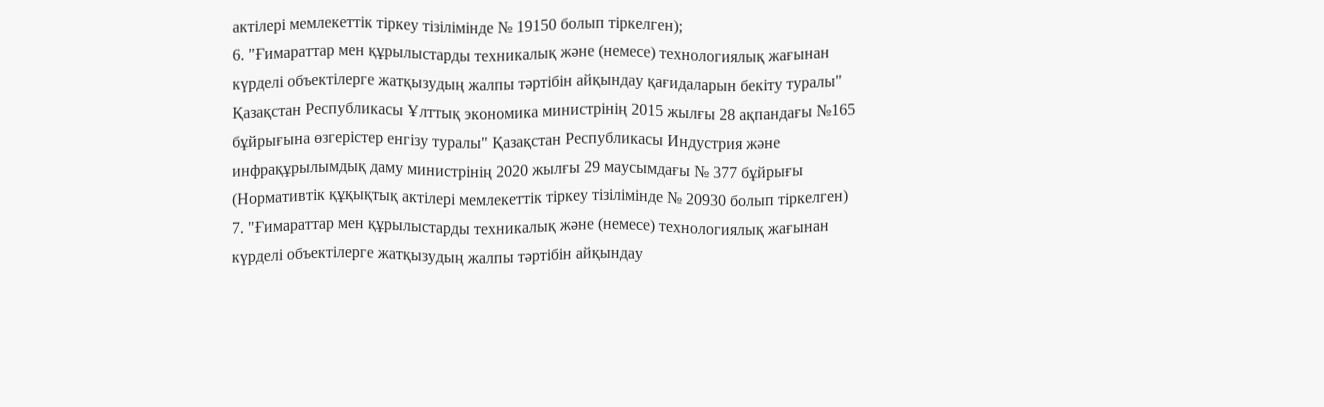актілері мемлекеттік тіркеу тізілімінде № 19150 болып тіркелген);
6. "Ғимараттар мен құрылыстарды техникалық және (немесе) технологиялық жағынан күрделі объектілерге жатқызудың жалпы тәртібін айқындау қағидаларын бекіту туралы" Қазақстан Республикасы Ұлттық экономика министрінің 2015 жылғы 28 ақпандағы №165 бұйрығына өзгерістер енгізу туралы" Қазақстан Республикасы Индустрия және инфрақұрылымдық даму министрінің 2020 жылғы 29 маусымдағы № 377 бұйрығы (Нормативтік құқықтық актілері мемлекеттік тіркеу тізілімінде № 20930 болып тіркелген)
7. "Ғимараттар мен құрылыстарды техникалық және (немесе) технологиялық жағынан күрделі объектілерге жатқызудың жалпы тәртібін айқындау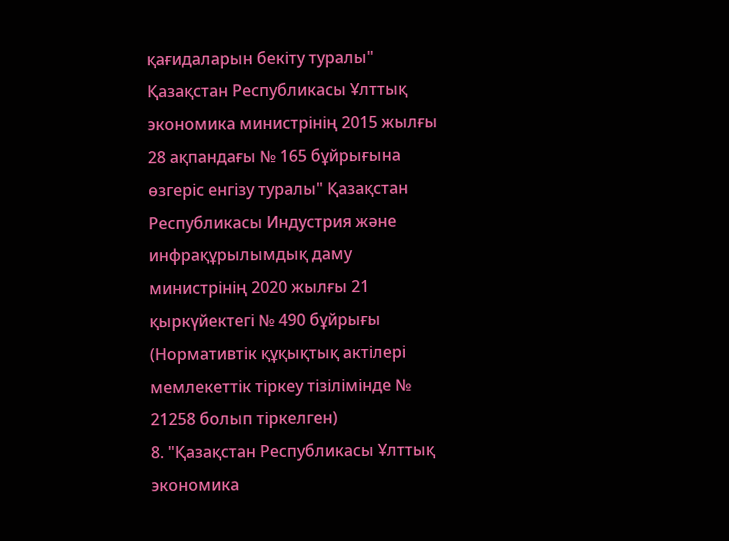қағидаларын бекіту туралы" Қазақстан Республикасы Ұлттық экономика министрінің 2015 жылғы 28 ақпандағы № 165 бұйрығына өзгеріс енгізу туралы" Қазақстан Республикасы Индустрия және инфрақұрылымдық даму министрінің 2020 жылғы 21 қыркүйектегі № 490 бұйрығы (Нормативтік құқықтық актілері мемлекеттік тіркеу тізілімінде № 21258 болып тіркелген)
8. "Қазақстан Республикасы Ұлттық экономика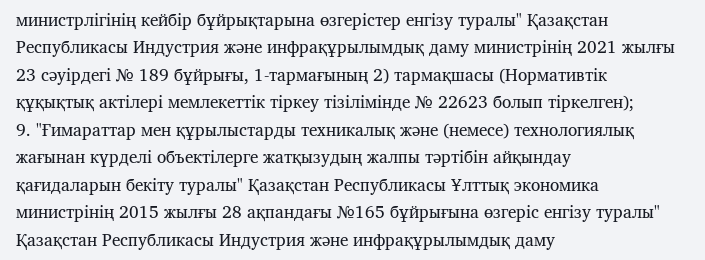министрлігінің кейбір бұйрықтарына өзгерістер енгізу туралы" Қазақстан Республикасы Индустрия және инфрақұрылымдық даму министрінің 2021 жылғы 23 сәуірдегі № 189 бұйрығы, 1-тармағының 2) тармақшасы (Нормативтік құқықтық актілері мемлекеттік тіркеу тізілімінде № 22623 болып тіркелген);
9. "Ғимараттар мен құрылыстарды техникалық және (немесе) технологиялық жағынан күрделі объектілерге жатқызудың жалпы тәртібін айқындау қағидаларын бекіту туралы" Қазақстан Республикасы Ұлттық экономика министрінің 2015 жылғы 28 ақпандағы №165 бұйрығына өзгеріс енгізу туралы" Қазақстан Республикасы Индустрия және инфрақұрылымдық даму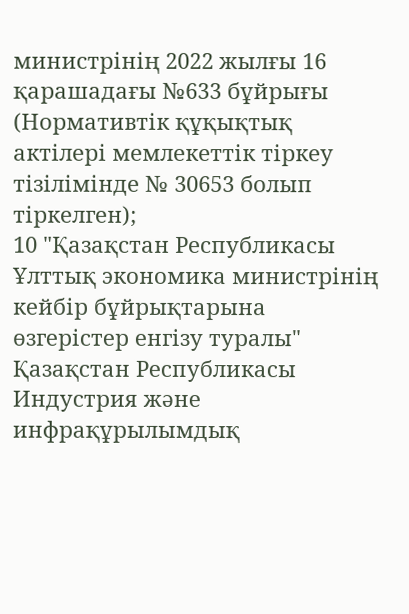министрінің 2022 жылғы 16 қарашадағы №633 бұйрығы (Нормативтік құқықтық актілері мемлекеттік тіркеу тізілімінде № 30653 болып тіркелген);
10 "Қазақстан Республикасы Ұлттық экономика министрінің кейбір бұйрықтарына өзгерістер енгізу туралы" Қазақстан Республикасы Индустрия және инфрақұрылымдық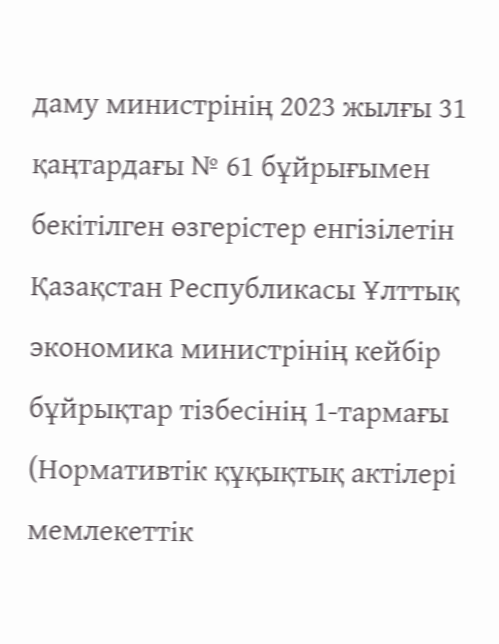даму министрінің 2023 жылғы 31 қаңтардағы № 61 бұйрығымен бекітілген өзгерістер енгізілетін Қазақстан Республикасы Ұлттық экономика министрінің кейбір бұйрықтар тізбесінің 1-тармағы (Нормативтік құқықтық актілері мемлекеттік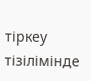тіркеу тізілімінде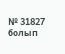№ 31827 болып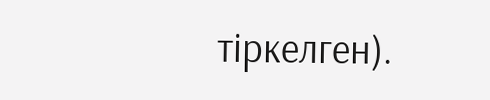тіркелген).